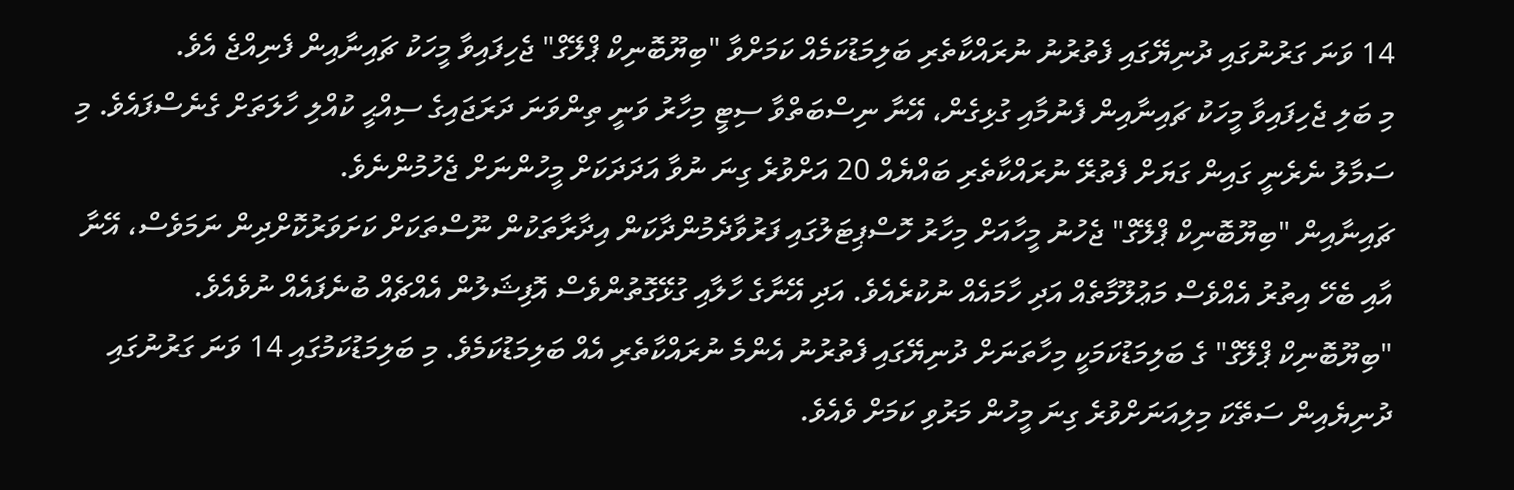14 ވަނަ ގަރުނުގައި ދުނިޔޭގައި ފެތުރުނު ނުރައްކާތެރި ބަލިމަޑުކަމެއް ކަމަށްވާ "ބިޔޫބޮނިކް ޕްލޭގް" ޖެހިފައިވާ މީހަކު ޗައިނާއިން ފެނިއްޖެ އެވެ.
މި ބަލި ޖެހިފައިވާ މީހަކު ޗައިނާއިން ފެނުމާއި ގުޅިގެން، އޭނާ ނިސްބަތްވާ ސިޓީ މިހާރު ވަނީ ތިންވަނަ ދަރަޖައިގެ ސިއްޙީ ކުއްލި ހާލަތަށް ގެނެސްފައެވެ. މި ސަމާލު ނެރެނީ ގައިން ގަޔަށް ފެތުރޭ ނުރައްކާތެރި ބައްޔެއް 20 އަށްވުރެ ގިނަ ނުވާ އަދަދަކަށް މީހުންނަށް ޖެހުމުންނެވެ.
ޗައިނާއިން "ބިޔޫބޮނިކް ޕްލޭގް" ޖެހުނު މީހާއަށް މިހާރު ހޮސްޕިޓަލުގައި ފަރުވާދެމުންދާކަން އިދާރާތަކުން ނޫސްތަކަށް ކަށަވަރުކޮށްދިން ނަމަވެސް، އޭނާ އާއި ބެހޭ އިތުރު އެއްވެސް މަޢުލޫމާތެއް އަދި ހާމައެއް ނުކުރެއެވެ. އަދި އޭނާގެ ހާލާއި ގުޅޭގޮތުންވެސް އޮފިޝަލުން އެއްޗެއް ބުނެފައެއް ނުވެއެވެ.
"ބިޔޫބޮނިކް ޕްލޭގް" ގެ ބަލިމަޑުކަމަކީ މިހާތަނަށް ދުނިޔޭގައި ފެތުރުނު އެންމެ ނުރައްކާތެރި އެއް ބަލިމަޑުކަމެވެ. މި ބަލިމަޑުކަމުގައި 14 ވަނަ ގަރުނުގައި ދުނިޔެއިން ސަތޭކަ މިލިއަނަށްވުރެ ގިނަ މީހުން މަރުވި ކަމަށް ވެއެވެ.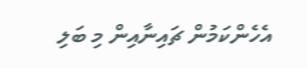އެހެންކަމުން ޗައިނާއިން މި ބަލި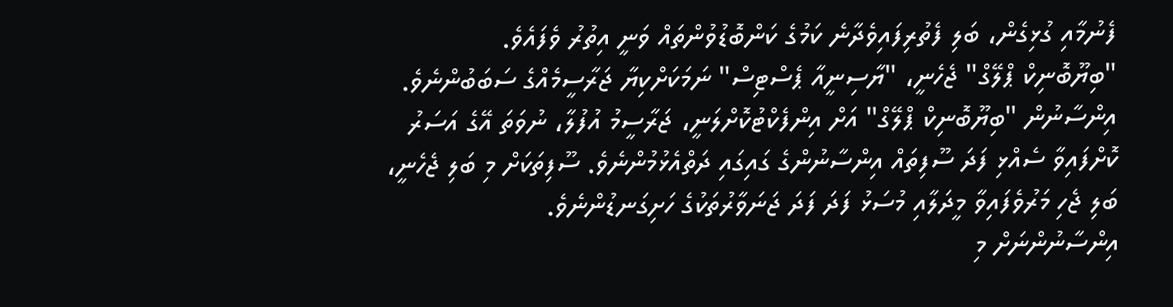ފެނުމާއި ގުޅިގެން، ބަލި ފެތުރިފައިވެދާނެ ކަމުގެ ކަންބޮޑުވުންތައް ވަނީ އިތުރު ވެފައެވެ.
"ބިޔޫބޮނިކް ޕްލޭގް" ޖެހެނީ، "ޔާސިނީއާ ޕެސްޓިސް" ނަމަކަށްކިޔާ ޖަރާސީމެއްގެ ސަބަބުންނެވެ. އިންސާނުން "ބިޔޫބޮނިކް ޕްލޭގް" އަށް އިންފެކްޓުކޮށްލަނީ، ޖަރާސީމު އުފުލާ، ނުވަތަ އޭގެ އަސަރު ކޮށްފައިވާ ސެއްޅި ފަދަ ސޫފިތައް އިންސާނުންގެ ގައިގައި ދަތްއެޅުމުންނެވެ. ސޫފިތަކަށް މި ބަލި ޖެހެނީ، ބަލި ޖެހި މަރުވެފައިވާ މީދަލާއި މުސަޅު ފަދަ ފަދަ ޖަނަވާރުތަކުގެ ހަށިގަނޑުންނެވެ.
އިންސާނުންނަށް މި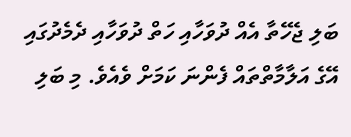ބަލި ޖެހޭތާ އެއް ދުވަހާއި ހަތް ދުވަހާއި ދެމެދުގައި އޭގެ އަލާމާތްތައް ފެންނަ ކަމަށް ވެއެވެ. މި ބަލި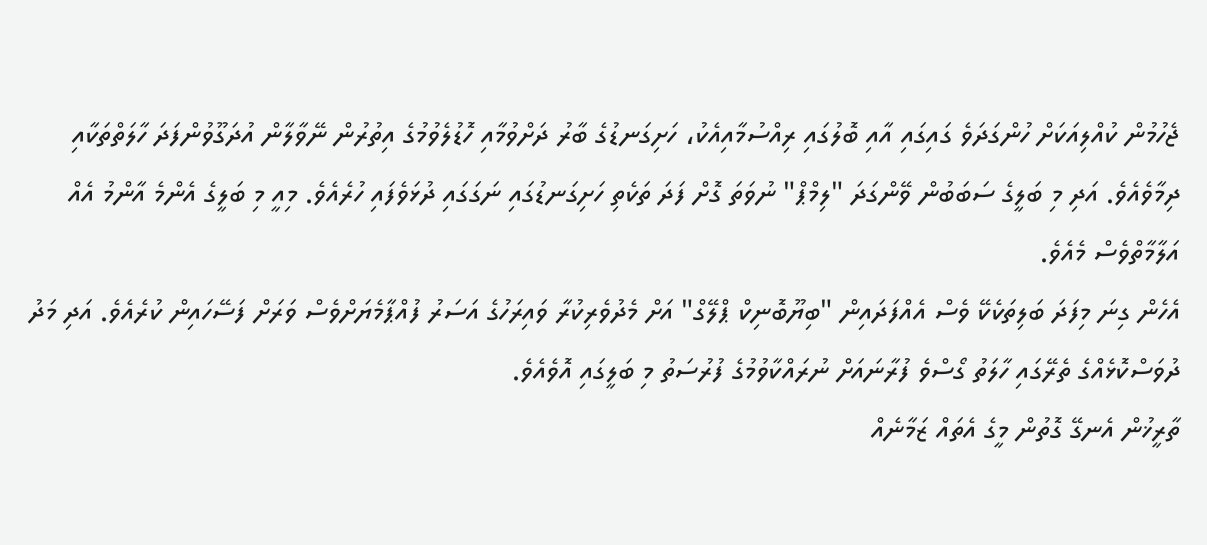ޖެހުމުން ކުއްލިއަކަށް ހުންގަދަވެ ގައިގައި އާއި ބޮލުގައި ރިއްސުމާއިއެކު، ހަށިގަނޑުގެ ބާރު ދަށްވުމާއި ހޮޑުލެވުމުގެ އިތުރުން ނޭވާލާން އުދަގޫވުންފަދަ ހާލަތްތަކާއި ދިމާވެއެވެ. އަދި މި ބަލީގެ ސަބަބުން ވޭންގަދަ "ލިމްޕް" ނުވަތަ ގޮށް ފަދަ ތަކެތި ހަށިގަނޑުގައި ނަގަގައި ދުޅަވެފައި ހުރެއެވެ. މިއީ މި ބަލީގެ އެންމެ އާންމު އެއް އަލާމާތްވެސް މެއެވެ.
އެހެން ގިނަ މިފަދަ ބަލިތަކެކޭ ވެސް އެއްފަދައިން "ބިޔޫބޮނިކް ޕްލޭގް" އަށް މެދުވެރިކުރާ ވައިރަހުގެ އަސަރު ފުއްޕާމެޔަށްވެސް ވަރަށް ފަސޭހައިން ކުރެއެވެ. އަދި މަދު ދުވަސްކޮޅެއްގެ ތެރޭގައި ހާލަތު ގޯސްވެ ފުރާނައަށް ނުރައްކާވުމުގެ ފުރުސަތު މި ބަލީގައި އޮވެއެވެ.
ތާރީޚުން އެނގޭ ގޮތުން މީގެ އެތައް ޒަމާނެއް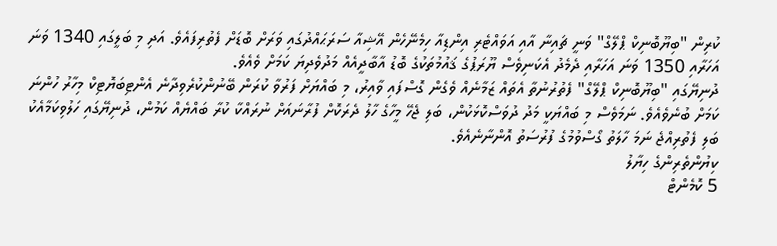ކުރިން "ބިޔޫބޮނިކް ޕްލޭގް" ވަނީ ޗައިނާ އާއި އަވައްޓެރި އިންޑިއާ ހިމެނޭހެން އޭޝިއާ ސަރަޙައްދުގައި ވަރަށް ބޮޑަށް ފެތުރިފައެވެ. އަދި މި ބަލީގައި 1340 ވަނަ އަހަރާއި 1350 ވަނަ އަހަރާއި ދެމެދު އެކަނިވެސް ޔޫރަޕުގެ ޤައުމުތަކުގެ ބޮޑު އާބާދީއެއް މަދުވެދިޔަ ކަމަށް ވެއެވެ.
ދުނިޔޭގައި "ބިޔޫބޮނިކް ޕްލޭގް" ފެތުރުނުތާ އެތައް ޒަމާނެއް ވެގެން ގޮސްފައި ވާއިރު، މި ބައްޔަށް ފަރުވާ ކުރަން ބޭނުންކުރެވިދާނެ އެންޓިބަޔޮޓިކް މިހާރު ހުންނަ ކަމަށް ބުނެވެއެވެ. ނަމަވެސް މި ބައްޔަކީ މަދު ދުވަސްކޮޅަކުން، ބަލި ޖެހޭ މީހާގެ ހާލު ދެރަކޮށް ފުރާނައަށް ނުރައްކާ ކުރާ ބައްޔެއް ކަމުން، ދުނިޔޭގައި ހަލުވިކަމާއެކު ބަލި ފެތުރިއްޖެ ނަމަ ހާލަތު ގޯސްވުމުގެ ފުރުސަތު އޮންނާނެއެވެ.
ކިޔުންތެރިންގެ ހިޔާލު
5 ކޮމެންޓް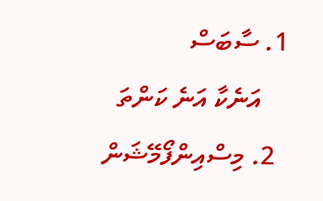1. ސާބަސް
    އަނެކާ އަނެ ކަންތަ
  2. މިސްއިންފޯމޭޝަން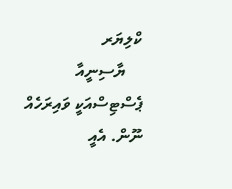ކްލިޔަރ
    ޔާސިނީއާ ޕެސްޓިސްއަކީ ވައިރަހެއް ނޫން. އެއީ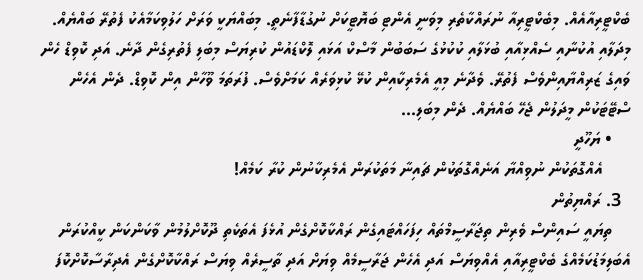ބެކްޓީރިއާއެއް. މިބެކްޓީރިއާ ނުރައްކާތެރި މިވަނީ އެންޓި ބަޔޮޓީކަށް ނުގުޑާފާނެތީ. މިބައްޔަކީ ވަރަށް ހަލުވިކަމާއެކު ފެތުރޭ ބައްޔެއް. މިދަލާއި އުކުނާއި ސެއްޅިއާއި ބުޅަލާއި ކުކުޅުގެ ސަބަބުން މާސްކް އަޅައި ލޮކްޑައުން ކުރިޔަސް މިބަލި ފެތުރިގެން ދާނެ. އަދި ކޮވިޑް ހެން ވައިގެ ޒަރިއްޔާއިންވެސް ފެތުރޭ. ވެދާނެ މިއީ އެމެރިކާއިން ކުޅޭ ކުޅިވަރެއް ކަމަށްވެސް. ފުރަތަމަ ވޫހާން އިން ކޮވިޑް. ދެން އެހެން ސްޓޭޓަކުން މީދަލުން ޖެހޭ ބައްޔެއް. ދެން މިބަލި...
    • ޔަހޫދީ
      އެއްގޮތަކުން ނުވިއްޔާ އަނެއްގޮތަކުން ޗައިނާ މަތަކުރަން އެމެރިކާނުން ކުރާ ކަމެއް!
  3. ރައްޔިތުން
    ތިޔައީ ސައިންސް ވެރިން ތިޖަރާސީމްތައް ހިފަހައްޓައިގެން ރައްކާކޮށްގެން އުޅެފަ އެތަކެތި ދޫކޮށްލުމުން ވާކަންކަން ކީއްކުރަން އެބަލިމަޑުކަމެއްގެ ބެކްޓީރިއާއި އެއްވިޔަސް އަދި އެހެން ޖަރާސީމެއް ވިޔަށް އަދި ތާސީރެއް ވިޔަސް ރައްކާކޮށްގެން އެދިރާސާކޮށްކޮފަ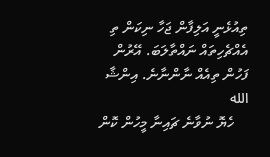ތިއުޅެނީ އަލިފާން ޖަހާ ނިކަން ތި އެއްޗެހިތައް ނައްތާލަބަ. އޭރުން ފަހުން ތިއެއް ނާންނާނެ. އިންޝާ الله
    ހެޔޮ ނުވާނެ ޗައިނާ މީހުން ކޮން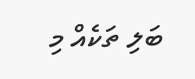ބަލި ތަކެއް މި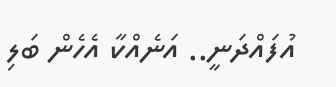އުފައްދަނީ.. އަނެއްކާ އެހެން ބަލި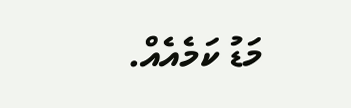މަޑު ކަމެއެއް.